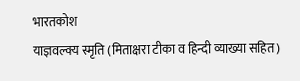भारतकोश
याज्ञवल्क्य स्मृति (मिताक्षरा टीका व हिन्दी व्याख्या सहित)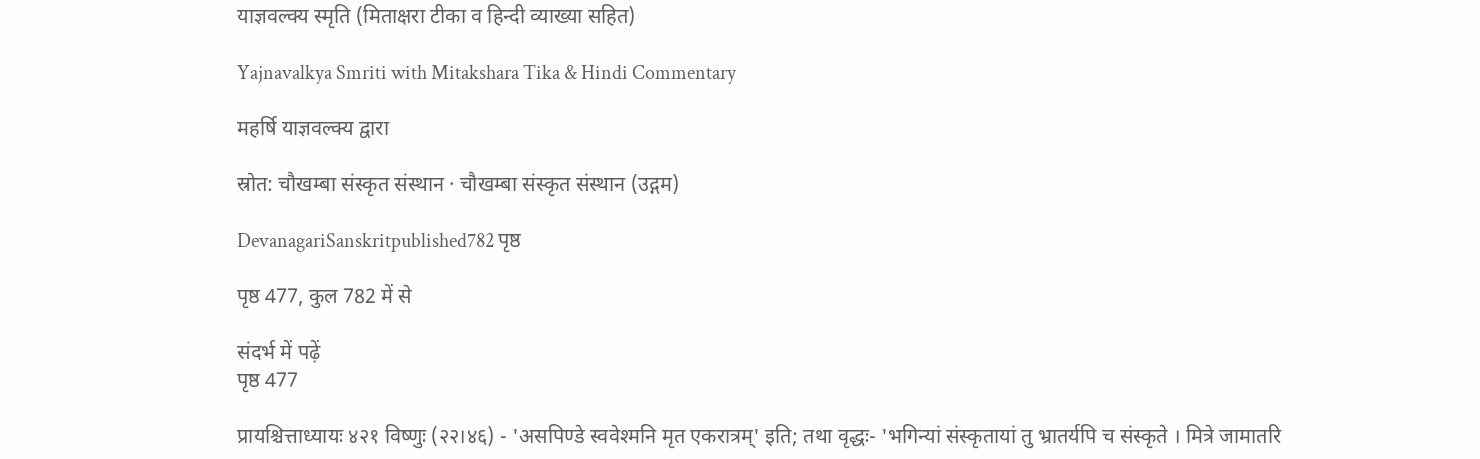याज्ञवल्क्य स्मृति (मिताक्षरा टीका व हिन्दी व्याख्या सहित)

Yajnavalkya Smriti with Mitakshara Tika & Hindi Commentary

महर्षि याज्ञवल्क्य द्वारा

स्रोत: चौखम्बा संस्कृत संस्थान · चौखम्बा संस्कृत संस्थान (उद्गम)

DevanagariSanskritpublished782 पृष्ठ

पृष्ठ 477, कुल 782 में से

संदर्भ में पढ़ें
पृष्ठ 477

प्रायश्चित्ताध्यायः ४२१ विष्णुः (२२।४६) - 'असपिण्डे स्ववेश्मनि मृत एकरात्रम्' इति; तथा वृद्धः- 'भगिन्यां संस्कृतायां तु भ्रातर्यपि च संस्कृते । मित्रे जामातरि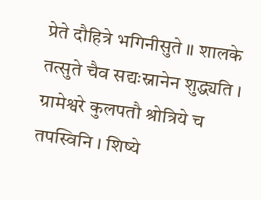प्रेते दौहित्रे भगिनीसुते ॥ शालके तत्सुते चैव सद्यःस्नानेन शुद्ध्यति । ग्रामेश्वरे कुलपतौ श्रोत्रिये च तपस्विनि । शिष्ये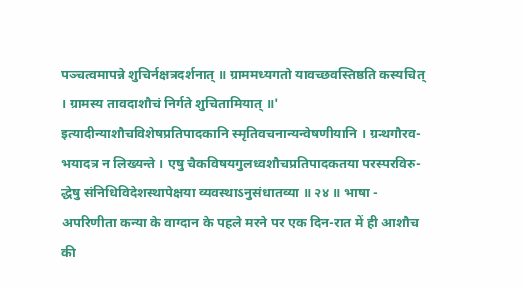पञ्चत्वमापन्ने शुचिर्नक्षत्रदर्शनात् ॥ ग्राममध्यगतो यावच्छवस्तिष्ठति कस्यचित् । ग्रामस्य तावदाशौचं निर्गते शुचितामियात् ॥' इत्यादीन्याशौचविशेषप्रतिपादकानि स्मृतिवचनान्यन्वेषणीयानि । ग्रन्थगौरव- भयादत्र न लिख्यन्ते । एषु चैकविषयगुलध्वशौचप्रतिपादकतया परस्परविरु- द्धेषु संनिधिविदेशस्थापेक्षया व्यवस्थाऽनुसंधातव्या ॥ २४ ॥ भाषा - अपरिणीता कन्या के वाग्दान के पहले मरने पर एक दिन-रात में ही आशौच की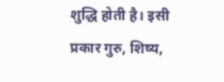शुद्धि होती है। इसी प्रकार गुरु, शिष्य,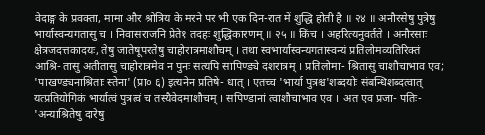वेदाङ्ग के प्रवक्ता, मामा और श्रोत्रिय के मरने पर भी एक दिन-रात में शुद्धि होती है ॥ २४ ॥ अनौरसेषु पुत्रेषु भार्यास्वन्यगतासु च । निवासराजनि प्रेते१ तदहः शुद्धिकारणम् ॥ २५ ॥ किंच । अहरित्यनुवर्तते । अनौरसाः क्षेत्रजदत्तकादयः, तेषु जातेषूपरतेषु चाहोरात्रमाशौचम् । तथा स्वभार्यास्वन्यगतास्वन्यं प्रतिलोमव्यतिरिक्तं आश्रि- तासु अतीतासु चाहोरात्रमेव न पुनः सत्यपि सापिण्ड्ये दशरात्रम् । प्रतिलोमा- श्रितासु चाशौचाभाव एव; 'पाखण्ड्यनाश्रिताः स्तेना' (प्रा० ६) इत्यनेन प्रतिषे- धात् । एतच्च 'भार्या पुत्रश्च'शब्दयोः संबन्धिशब्दत्वात् यत्प्रतियोगिकं भार्यात्वं पुत्रत्वं च तस्यैवेदमाशौचम् । सपिण्डानां त्वाशौचाभाव एव । अत एव प्रजा- पतिः- 'अन्याश्रितेषु दारेषु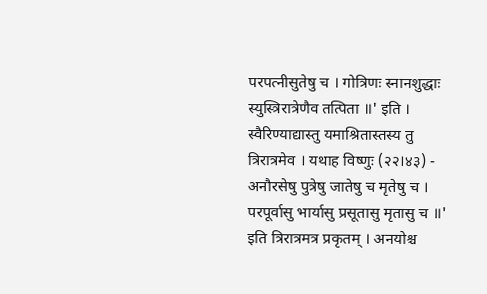परपत्नीसुतेषु च । गोत्रिणः स्नानशुद्धाः स्युस्त्रिरात्रेणैव तत्पिता ॥' इति । स्वैरिण्याद्यास्तु यमाश्रितास्तस्य तु त्रिरात्रमेव । यथाह विष्णुः (२२।४३) - अनौरसेषु पुत्रेषु जातेषु च मृतेषु च । परपूर्वासु भार्यासु प्रसूतासु मृतासु च ॥' इति त्रिरात्रमत्र प्रकृतम् । अनयोश्च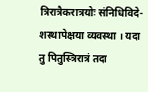त्रिरात्रैकरात्रयोः संनिधिविदे- शस्थापेक्षया व्यवस्था । यदा तु पितुस्त्रिरात्रं तदा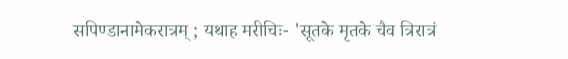सपिण्डानामेकरात्रम् ; यथाह मरीचिः- 'सूतके मृतके चैव त्रिरात्रं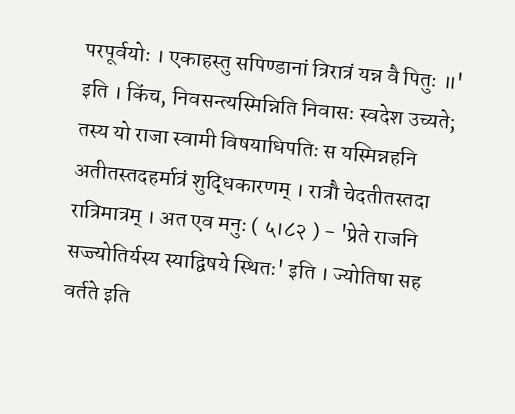परपूर्वयोः । एकाहस्तु सपिण्डानां त्रिरात्रं यन्न वै पितुः ॥' इति । किंच, निवसन्त्यस्मिन्निति निवासः स्वदेश उच्यते; तस्य यो राजा स्वामी विषयाधिपतिः स यस्मिन्नहनि अतीतस्तदहर्मात्रं शुद्धिकारणम् । रात्रौ चेदतीतस्तदा रात्रिमात्रम् । अत एव मनुः ( ५।८२ ) - 'प्रेते राजनि सज्ज्योतिर्यस्य स्याद्विषये स्थितः' इति । ज्योतिषा सह वर्तते इति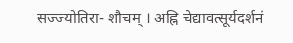सज्ज्योतिरा- शौचम् । अह्नि चेद्यावत्सूर्यदर्शनं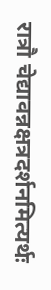रात्रौ चेद्यावन्नक्षत्रदर्शनमित्यर्थः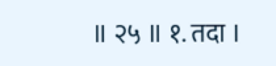॥ २५ ॥ १. तदा ।